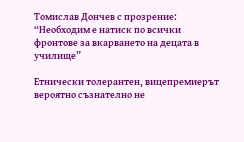Томислав Дончев с прозрение: “Необходим е натиск по всички фронтове за вкарването на децата в училище”

Етнически толерантен, вицепремиерът вероятно съзнателно не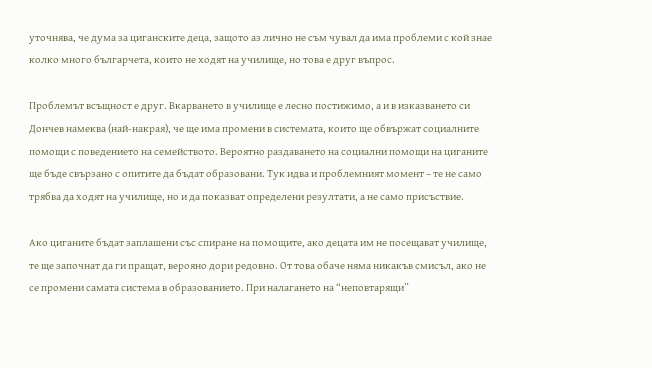уточнява, че дума за циганските деца, защото аз лично не съм чувал да има проблеми с кой знае колко много българчета, които не ходят на училище, но това е друг въпрос.

Проблемът всъщност е друг. Вкарването в училище е лесно постижимо, а и в изказването си Дончев намеква (най-накрая), че ще има промени в системата, които ще обвържат социалните помощи с поведението на семейството. Вероятно раздаването на социални помощи на циганите ще бъде свързано с опитите да бъдат образовани. Тук идва и проблемният момент – те не само трябва да ходят на училище, но и да показват определени резултати, а не само присъствие.

Ако циганите бъдат заплашени със спиране на помощите, ако децата им не посещават училище, те ще започнат да ги пращат, верояно дори редовно. От това обаче няма никакъв смисъл, ако не се промени самата система в образованието. При налагането на “неповтарящи”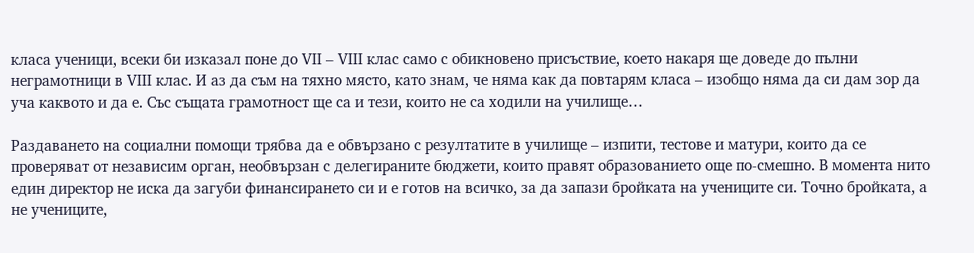класа ученици, всеки би изказал поне до VІІ – VІІІ клас само с обикновено присъствие, което накаря ще доведе до пълни неграмотници в VІІІ клас. И аз да съм на тяхно място, като знам, че няма как да повтарям класа – изобщо няма да си дам зор да уча каквото и да е. Със същата грамотност ще са и тези, които не са ходили на училище…

Раздаването на социални помощи трябва да е обвързано с резултатите в училище – изпити, тестове и матури, които да се проверяват от независим орган, необвързан с делегираните бюджети, които правят образованието още по-смешно. В момента нито един директор не иска да загуби финансирането си и е готов на всичко, за да запази бройката на учениците си. Точно бройката, а не учениците,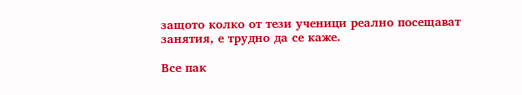защото колко от тези ученици реално посещават занятия, е трудно да се каже.

Все пак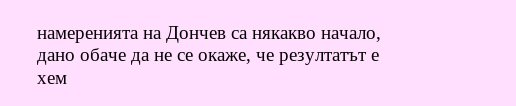намеренията на Дончев са някакво начало, дано обаче да не се окаже, че резултатът е хем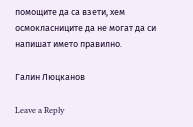помощите да са взети, хем осмокласниците да не могат да си напишат името правилно.

Галин Люцканов

Leave a Reply